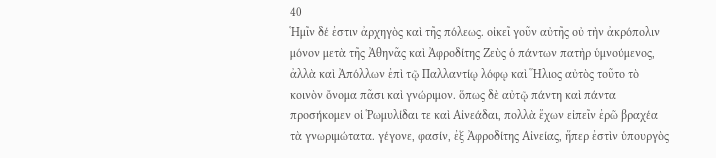40
Ἡμῖν δέ ἐστιν ἀρχηγὸς καὶ τῆς πόλεως. οἰκεῖ γοῦν αὐτῆς οὐ τὴν ἀκρόπολιν μόνον μετὰ τῆς Ἀθηνᾶς καὶ Ἀφροδίτης Ζεὺς ὁ πάντων πατὴρ ὑμνούμενος, ἀλλὰ καὶ Ἀπόλλων ἐπὶ τῷ Παλλαντίῳ λόφῳ καὶ Ἥλιος αὐτὸς τοῦτο τὸ κοινὸν ὄνομα πᾶσι καὶ γνώριμον. ὅπως δὲ αὐτῷ πάντη καὶ πάντα προσήκομεν οἱ Ῥωμυλίδαι τε καὶ Αἰνεάδαι, πολλὰ ἔχων εἰπεῖν ἐρῶ βραχέα τὰ γνωριμώτατα. γέγονε, φασίν, ἐξ Ἀφροδίτης Αἰνείας, ἥπερ ἐστὶν ὑπουργὸς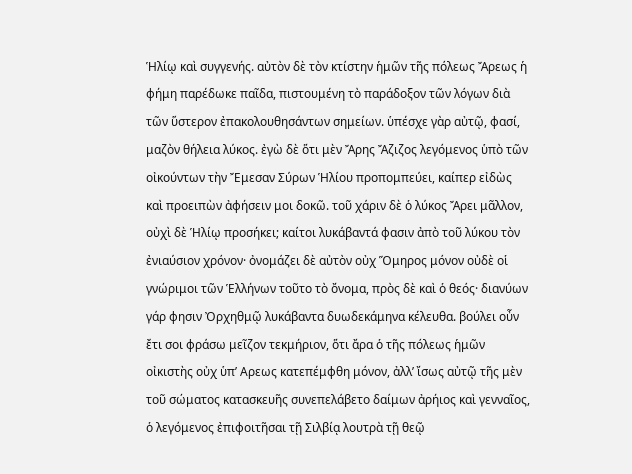Ἡλίῳ καὶ συγγενής. αὐτὸν δὲ τὸν κτίστην ἡμῶν τῆς πόλεως Ἄρεως ἡ φήμη παρέδωκε παῖδα, πιστουμένη τὸ παράδοξον τῶν λόγων διὰ τῶν ὕστερον ἐπακολουθησάντων σημείων. ὑπέσχε γὰρ αὐτῷ, φασί, μαζὸν θήλεια λύκος. ἐγὼ δὲ ὅτι μὲν Ἄρης Ἄζιζος λεγόμενος ὑπὸ τῶν οἰκούντων τὴν Ἔμεσαν Σύρων Ἡλίου προπομπεύει, καίπερ εἰδὼς καὶ προειπὼν ἀφήσειν μοι δοκῶ. τοῦ χάριν δὲ ὁ λύκος Ἄρει μᾶλλον, οὐχὶ δὲ Ἡλίῳ προσήκει; καίτοι λυκάβαντά φασιν ἀπὸ τοῦ λύκου τὸν ἐνιαύσιον χρόνον· ὀνομάζει δὲ αὐτὸν οὐχ Ὅμηρος μόνον οὐδὲ οἱ γνώριμοι τῶν Ἑλλήνων τοῦτο τὸ ὄνομα, πρὸς δὲ καὶ ὁ θεός· διανύων γάρ φησιν Ὀρχηθμῷ λυκάβαντα δυωδεκάμηνα κέλευθα. βούλει οὖν ἔτι σοι φράσω μεῖζον τεκμήριον, ὅτι ἄρα ὁ τῆς πόλεως ἡμῶν οἰκιστὴς οὐχ ὑπ’ Αρεως κατεπέμφθη μόνον, ἀλλ’ ἴσως αὐτῷ τῆς μὲν τοῦ σώματος κατασκευῆς συνεπελάβετο δαίμων ἀρήιος καὶ γενναῖος, ὁ λεγόμενος ἐπιφοιτῆσαι τῇ Σιλβίᾳ λουτρὰ τῇ θεῷ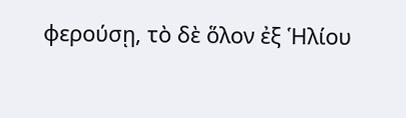φερούσῃ, τὸ δὲ ὅλον ἐξ Ἡλίου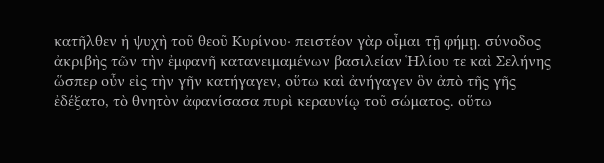κατῆλθεν ἡ ψυχὴ τοῦ θεοῦ Κυρίνου· πειστέον γὰρ οἶμαι τῇ φήμῃ. σύνοδος ἀκριβὴς τῶν τὴν ἐμφανῆ κατανειμαμένων βασιλείαν Ἡλίου τε καὶ Σελήνης ὥσπερ οὖν εἰς τὴν γῆν κατήγαγεν, οὕτω καὶ ἀνήγαγεν ὃν ἀπὸ τῆς γῆς ἐδέξατο, τὸ θνητὸν ἀφανίσασα πυρὶ κεραυνίῳ τοῦ σώματος. οὕτω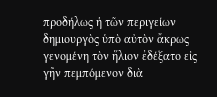προδήλως ἡ τῶν περιγείων δημιουργὸς ὑπὸ αὐτὸν ἄκρως γενομένη τὸν ἥλιον ἐδέξατο εἰς γῆν πεμπόμενον διὰ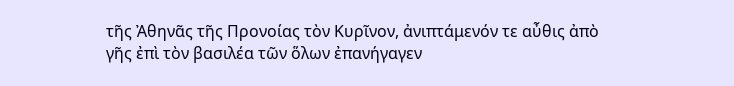τῆς Ἀθηνᾶς τῆς Προνοίας τὸν Κυρῖνον, ἀνιπτάμενόν τε αὖθις ἀπὸ γῆς ἐπὶ τὸν βασιλέα τῶν ὅλων ἐπανήγαγεν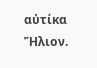αὐτίκα Ἥλιον.